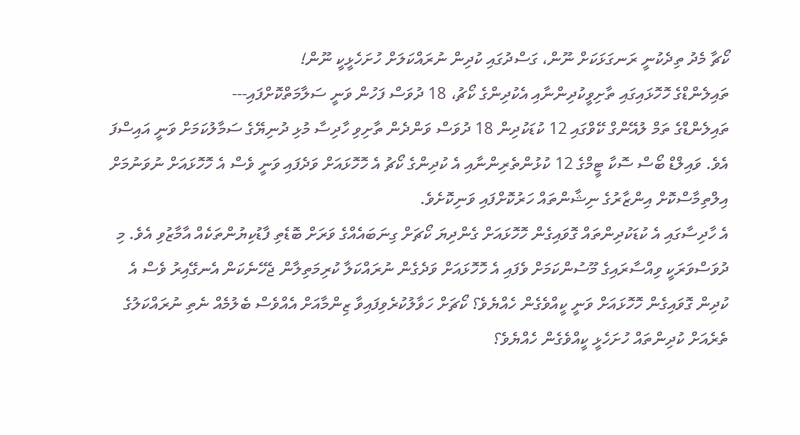ކޯޗާ މެދު ތިދެކުނީ ރަނގަޅަކަށް ނޫން، ގަސްދުގައި ކުދިން ނުރައްކަލަށް ހުށަހެޅީކީ ނޫން!
ތައިލެންޑްގެ ހޮހޮޅައިގައި ތާށިވީކުދިންނާއި އެކުދިންގެ ކޯޗު، 18 ދުވަސް ފަހުން ވަނީ ސަލާމަތްކޮށްފައި---
ތައިލެންޑްގެ ތަމް ލުއޭންގް ކޭވްގައި 12 ކުޑަކުދިން 18 ދުވަސް ވަންދެން ތާށިވި ހާދިސާ މުޅި ދުނިޔޭގެ ސަމާލުކަމަށް ވަނީ އައިސްފަ އެވެ. ވައިލްޑް ބޯސް ސޮކާ ޓީމްގެ 12 ކުޅުންތެރިންނާއި އެ ކުދިންގެ ކޯޗު އެ ހޮހޮޅައަށް ވަދެފައި ވަނީ ވެސް އެ ހޮހޮޅައަށް ނުވަނުމަށް އިލްތިމާސްކޮށް އިންޒާރުގެ ނިޝާންތައް ހަރުކޮށްފައި ވަނިކޮށެވެ.
އެ ހާދިސާގައި އެ ކުޑަކުދިންތައް ގޮވައިގެން ހޮހޮޅައަށް ގެންދިޔަ ކޯޗަށް ގިނަބައެއްގެ ވަރަށް ބޮޑެތި ފާޑުކިޔުންތަކެއް އާމާޒުވި އެވެ. މި ދުވަސްވަރަކީ ވިއްސާރައިގެ މޫސުންކަމަށް ވެފައި އެ ހޮހޮޅައަށް ވަދެގެން ނުރައްކަލާ ކުރިމަތިލާން ޖެހޭނެކަން އެނގޭއިރު ވެސް އެ ކުދިން ގޮވައިގެން ހޮހޮޅައަށް ވަނީ ކީއްވެގެން ހެއްޔެވެ؟ ކޯޗަށް ހަވާލުކުރެވިފައިވާ ޒިންމާއަށް އެއްވެސް ބެލުމެއް ނެތި ނުރައްކަލުގެ ތެރެއަށް ކުދިންތައް ހުށަހެޅީ ކީއްވެގެން ހެއްޔެވެ؟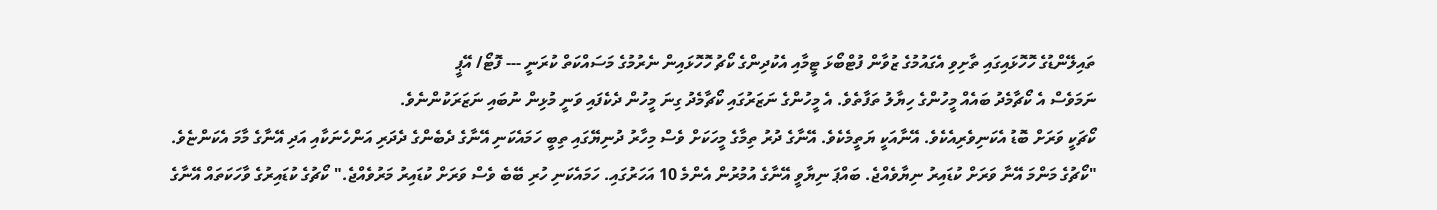ތައިލޭންޑުގެ ހޮހޮޅައިގައި ތާށިވި އެގައުމުގެ ޒުވާން ފުޓްބޯޅަ ޓީމާއި އެކުދިންގެ ކޯޗު ހޮހޮޅައިން ނެރުމުގެ މަސައްކަތް ކުރަނީ --- ފޮޓޯ/ އޭޕީ
ނަމަވެސް އެ ކޯޗާމެދު ބައެއް މީހުންގެ ހިޔާލު ތަފާތެވެ. އެ މީހުންގެ ނަޒަރުގައި ކޯޗާމެދު ގިނަ މީހުން ދެކެފައި ވަނީ މުޅިން ނުބައި ނަޒަރަކުންނެވެ.
ކޯޗަކީ ވަރަށް ބޮޑު އެކަނިވެރިއެކެވެ. އޭނާއަކީ ޔަތީމެކެވެ. އޭނާގެ ދުރު ތިމާގެ މީހަކަށް ވެސް މިހާރު ދުނިޔޭގައި ތިބީ ހަމައެކަނި އޭނާގެ ދެބެންގެ ދެދަރި އަންހެނަކާއި އަދި އޭނާގެ މާމަ އެކަންޏެވެ.
"ކޯޗުގެ މަންމަ އޭނާ ވަރަށް ކުޑައިރު ނިޔާވެއްޖެ. ބައްޕަ ނިޔާވީ އޭނާގެ އުމުރުން އެންމެ 10 އަހަރުގައި. ހަމައެކަނި ހުރި ބޭބެ ވެސް ވަރަށް ކުޑައިރު މަރުވެއްޖެ." ކޯޗުގެ ކުޑައިރުގެ ވާހަކަތައް އޭނާގެ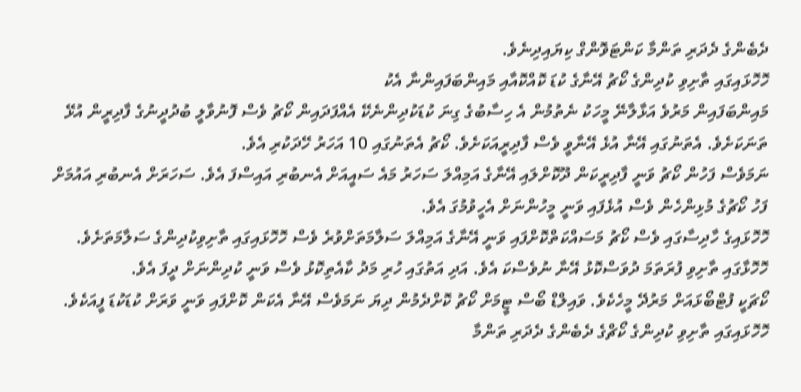ދެބެންގެ ދެދަރި ތަންމާ ކަންޓަވޮންގް ކިޔައިދިނެވެ.
ހޮހޮޅައިގައި ތާށިވި ކުދިންގެ ކޯޗު އޭނާގެ ކުޑަ ކޮއްކޮއާއި މައިންބަފައިންނާ އެކު
މައިންބަފައިން މަރުވެ އަޅާލާނޭ މީހަކު ނެތުމުން އެ ހިސާބުގެ ގިނަ ކުޑަކުދިންނެކޭ އެއްފަދައިން ކޯޗު ވެސް ފޮނުވާލީ ބުދުދީނުގެ ފާދިރީން އުޅޭ ތަނަކަށެވެ. އެތަނުގައި އޭނާ އުޅެ އޭނާވީ ވެސް ފާދިރީއަކަށެވެ. ކޯޗު އެތަނުގައި 10 އަހަރު ހޭދަކުރި އެވެ.
ނަމަވެސް ފަހުން ކޯޗު ވަނީ ފާދިރީކަން ދޫކޮށްލައި އޭނާގެ އަމިއްލަ ސަހަރު މައެ ސައީއަށް އެނބުރި އައިސްފަ އެވެ. ސަހަރަށް އެނބުރި އައުމަށް ފަހު ކޯޗުގެ މުޅިންހެން ވެސް އުޅެފައި ވަނީ މީހުންނަށް އެހީވުމުގަ އެވެ.
ހޮހޮޅައިގެ ހާދިސާގައި ވެސް ކޯޗު މަސައްކަތްކޮށްފައި ވަނީ އޭނާގެ އަމިއްލަ ސަލާމަތަށްވުރެ ވެސް ހޮހޮޅައިގައި ތާށިވިކުދިންގެ ސަލާމަތަށެވެ. ހޮހޮޅާގައި ތާށިވި ފުރަތަމަ ދުވަސްކޮޅު އޭނާ ނުވެސްކަ އެވެ. އަދި އަތުގައި ހުރި މަދު ކާއެތިކޮޅު ވެސް ވަނީ ކުދިންނަށް ދީފަ އެވެ.
ކޯޗަކީ ފުޓްބޯޅައަށް މަރުދޭ މީހެކެވެ. ވައިލްޑް ބޯސް ޓީމަށް ކޯޗު ކޮށްދެމުން ދިޔަ ނަމަވެސް އޭނާ އެކަން ކޮށްފައި ވަނީ ވަރަށް ކުޑަކުޑަ ފީއަކެވެ.
ހޮހޮޅައިގައި ތާށިވި ކުދިންގެ ކޯޗްގެ ދެބެންގެ ދެދަރި ތަންމާ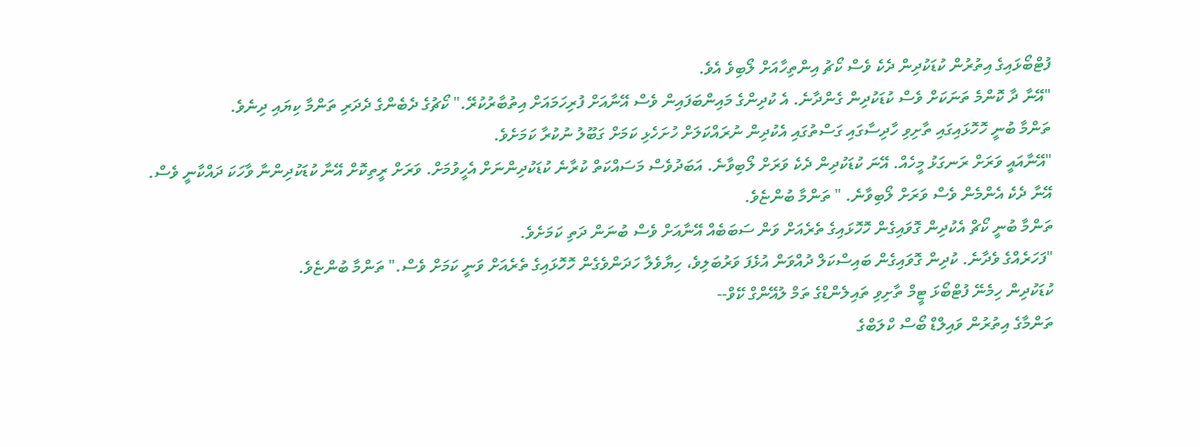ފުޓްބޯޅައިގެ އިތުރުން ކުޑަކުދިން ދެކެ ވެސް ކޯޗު އިންތިހާއަށް ލޯބިވެ އެވެ.
"އޭނާ ދާ ކޮންމެ ތަނަކަށް ވެސް ކުޑަކުދިން ގެންދާނެ. އެ ކުދިންގެ މައިންބަފައިން ވެސް އޭނާއަށް ފުރިހަމައަށް އިތުބާރުކުރޭ." ކޯޗުގެ ދެބެންގެ ދެދަރި ތަންމާ ކިޔައި ދިނެވެ.
ތަންމާ ބުނީ ހޮހޮޅައިގައި ތާށިވި ހާދިސާގައި ގަސްތުގައި އެކުދިން ނުރައްކަލަށް ހުށަހެޅި ކަމަށް ގަބޫލު ނުކުރާ ކަމަށެވެ.
"އޭނާއައީ ވަރަށް ރަނގަޅު މީހެއް. އޭނަ ކުޑަކުދިން ދެކެ ވަރަށް ލޯބިވާނެ. އަބަދުވެސް މަސައްކަތް ކުރާނެ ކުޑަކުދިންނަށް އެހީވުމަށް. ވަރަށް ރީތިކޮށް އޭނާ ކުޑަކުދިންނާ ވާހަކަ ދައްކާނީ ވެސް. އޭނާ ދެކެ އެންމެން ވެސް ވަރަށް ލޯބިވާނެ. " ތަންމާ ބުންޏެވެ.
ތަންމާ ބުނީ ކޯޗް އެކުދިން ގޮވައިގެން ހޮހޮޅައިގެ ތެރެއަށް ވަން ސަބަބެއް އޭނާއަށް ވެސް ބުނަން ދަތި ކަމަށެވެ.
"ފަހަރެއްގެ ވެދާނެ. ކުދިން ގޮވައިގެން ބައިސްކަލް ދުއްވަން އުޅެފަ ވަރުބަލިވެ، ހިޔާވެލާ ހަދަންވެގެން ހޮހޮޅައިގެ ތެރެއަށް ވަނީ ކަމަށް ވެސް." ތަންމާ ބުންޏެވެ.
ކުޑަކުދިން ހިމެނޭ ފުޓްބޯޅަ ޓީމް ތާށިވި ތައިލެންޑްގެ ތަމް ލުއޭންގް ކޭވް--
ތަންމާގެ އިތުރުން ވައިލްޑް ބޯސް ކްލަބްގެ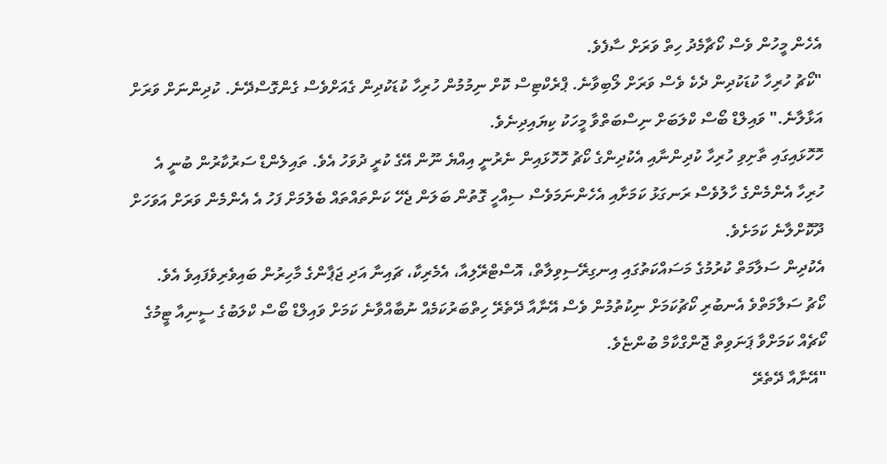އެހެން މީހުން ވެސް ކޯޗާމެދު ހިތް ވަރަށް ސާފެވެ.
"ކޯޗު ހުރިހާ ކުޑަކުދިން ދެކެ ވެސް ވަރަށް ލޯބިވާނެ. ޕްރެކްޓިސް ކޮށް ނިމުމުން ހުރިހާ ކުޑަކުދިން ގެއަށްވެސް ގެންގޮސްދޭނެ. ކުދިންނަށް ވަރަށް އަޅާލާނެ." ވައިލްޑް ބޯސް ކްލަބަށް ނިސްބަތްވާ މީހަކު ކިޔައިދިނެވެ.
ހޮހޮޅައިގައި ތާށިވި ހުރިހާ ކުދިންނާއި އެކުދިންގެ ކޯޗު ހޮހޮޅައިން ނެރުނީ އިއްޔެ ނޫން އޭގެ ކުރީ ދުވަހު އެވެ. ތައިލެންޑް ސަރުކާރުން ބުނީ އެ ހުރިހާ އެންމެންގެ ހާލުވެސް ރަނގަޅު ކަމަށާއި އެހެންނަމަވެސް ސިއްހީ ގޮތުން ބަލަން ޖެހޭ ކަންތައްތައް ބެލުމަށް ފަހު އެ އެންމެން ވަރަށް އަވަހަށް ދޫކޮށްލާނެ ކަމަށެވެ.
އެކުދިން ސަލާމަތް ކުރުމުގެ މަސައްކަތުގައި އިނގިރޭސިވިލާތް، އޮސްޓްރޭލިއާ، އެމެރިކާ، ޗައިނާ އަދި ޖަޕާންގެ މާހިރުން ބައިވެރިވެފައިވެ އެވެ.
ކޯޗު ސަލާމަތްވެ އެނބުރި ކޯޗުކަމަށް ނިކުތުމުން ވެސް އޭނާއާ ދޭތެރޭ ހިތްބަރުކަމެއް ނުބާއްވާނެ ކަމަށް ވައިލްޑް ބޯސް ކްލަބުގެ ސީނިއާ ޓީމުގެ ކޯޗެއް ކަމަށްވާ ޕަނަވިތް ޖޮންގްކާމް ބުންޏެވެ.
"އޭނާއާ ދޭތެރޭ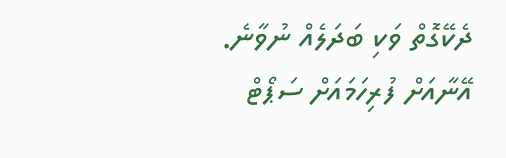ދެކޭގޮތް ވަކި ބަދަލެއް ނުވާނެ. އޭނާއަށް ފުރިހަމައަށް ސަޕޯޓް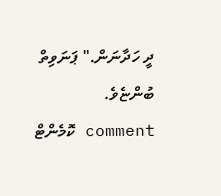ދީ ހަދާނަން." ޕަނަވިތް ބުންޏެވެ.
comment ކޮމެންޓް